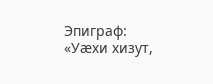Эпиграф:
«Уæхи хизут,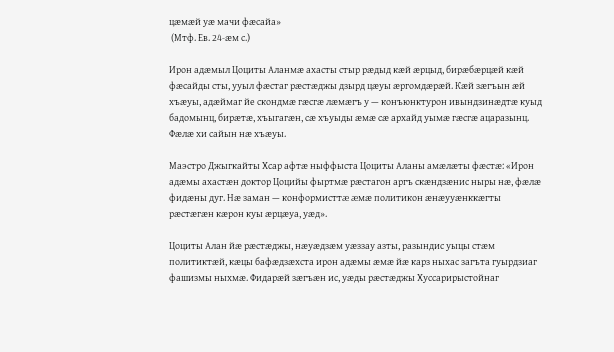цæмæй уæ мачи фæсайа»
 (Мтф. Ев. 24-æм с.)

Ирон адæмыл Цоциты Аланмæ ахасты стыр рæдыд кæй æрцыд, бирæбæрцæй кæй фæсайды сты, ууыл фæстаг рæстæджы дзырд цæуы æргомдæрæй. Кæй зæгъын æй хъæуы, адæймаг йе скондмæ гæсгæ лæмæгъ у — конъюнктурон ивындзинæдтæ куыд бадомынц, бирæтæ, хъыгагæн, сæ хъуыды æмæ сæ архайд уымæ гæсгæ ацаразынц. Фæлæ хи сайын нæ хъæуы.

Маэстро Джыгкайты Хсар афтæ ныффыста Цоциты Аланы амæлæты фæстæ: «Ирон адæмы ахастæн доктор Цоцийы фыртмæ рæстагон аргъ скæндзæнис ныры нæ, фæлæ фидæны дуг. Нæ заман — конформисттæ æмæ политикон æнæууæнккæгты рæстæгæн кæрон куы æрцæуа, уæд».

Цоциты Алан йæ рæстæджы, нæуæдзæм уæззау азты, разындис уыцы стæм политиктæй, кæцы бафæдзæхста ирон адæмы æмæ йæ карз ныхас загъта гуырдзиаг фашизмы ныхмæ. Фидарæй зæгъæн ис, уæды рæстæджы Хуссарирыстойнаг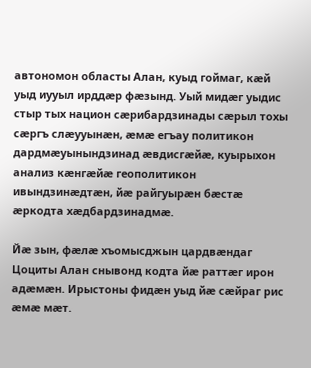автономон областы Алан, куыд гоймаг, кæй уыд иууыл ирддæр фæзынд. Уый мидæг уыдис стыр тых национ сæрибардзинады сæрыл тохы сæргъ слæууынæн, æмæ егъау политикон дардмæуынындзинад æвдисгæйæ, куырыхон анализ кæнгæйæ геополитикон ивындзинæдтæн, йæ райгуырæн бæстæ æркодта хæдбардзинадмæ.

Йæ зын, фæлæ хъомысджын цардвæндаг Цоциты Алан снывонд кодта йæ раттæг ирон адæмæн. Ирыстоны фидæн уыд йæ сæйраг рис æмæ мæт.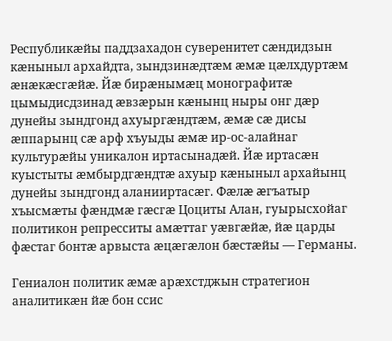Республикæйы паддзахадон суверенитет сæндидзын кæныныл архайдта, зындзинæдтæм æмæ цæлхдуртæм æнæкæсгæйæ. Йæ бирæнымæц монографитæ цымыдисдзинад æвзæрын кæнынц ныры онг дæр дунейы зындгонд ахуыргæндтæм, æмæ сæ дисы æппарынц сæ арф хъуыды æмæ ир-ос-алайнаг культурæйы уникалон иртасынадæй. Йæ иртасæн куыстыты æмбырдгæндтæ ахуыр кæныныл архайынц дунейы зындгонд аланииртасæг. Фæлæ æгъатыр хъысмæты фæндмæ гæсгæ Цоциты Алан, гуырысхойаг политикон репресситы амæттаг уæвгæйæ, йæ царды фæстаг бонтæ арвыста æцæгæлон бæстæйы — Германы.

Гениалон политик æмæ арæхстджын стратегион аналитикæн йæ бон ссис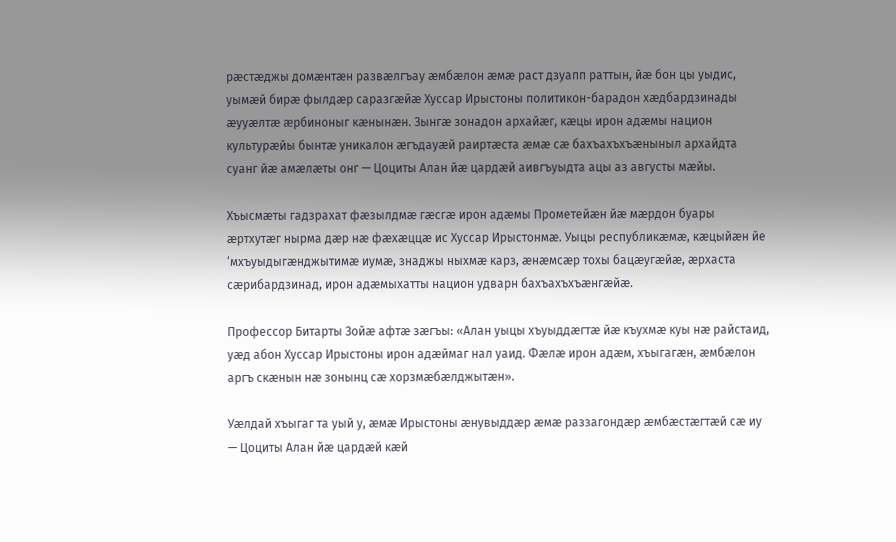рæстæджы домæнтæн развæлгъау æмбæлон æмæ раст дзуапп раттын, йæ бон цы уыдис, уымæй бирæ фылдæр саразгæйæ Хуссар Ирыстоны политикон-барадон хæдбардзинады æууæлтæ æрбиноныг кæнынæн. Зынгæ зонадон архайæг, кæцы ирон адæмы национ культурæйы бынтæ уникалон æгъдауæй раиртæста æмæ сæ бахъахъхъæныныл архайдта суанг йæ амæлæты онг — Цоциты Алан йæ цардæй аивгъуыдта ацы аз августы мæйы.

Хъысмæты гадзрахат фæзылдмæ гæсгæ ирон адæмы Прометейæн йæ мæрдон буары æртхутæг нырма дæр нæ фæхæццæ ис Хуссар Ирыстонмæ. Уыцы республикæмæ, кæцыйæн йе ‘мхъуыдыгæнджытимæ иумæ, знаджы ныхмæ карз, æнæмсæр тохы бацæугæйæ, æрхаста сæрибардзинад, ирон адæмыхатты национ удварн бахъахъхъæнгæйæ.

Профессор Битарты Зойæ афтæ зæгъы: «Алан уыцы хъуыддæгтæ йæ къухмæ куы нæ райстаид, уæд абон Хуссар Ирыстоны ирон адæймаг нал уаид. Фæлæ ирон адæм, хъыгагæн, æмбæлон аргъ скæнын нæ зонынц сæ хорзмæбæлджытæн».

Уæлдай хъыгаг та уый у, æмæ Ирыстоны æнувыддæр æмæ раззагондæр æмбæстæгтæй сæ иу — Цоциты Алан йæ цардæй кæй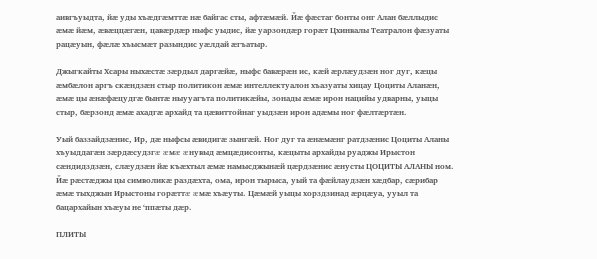аивгъуыдта, йæ уды хъæдгæмттæ нæ байгас сты, афтæмæй. Йæ фæстаг бонты онг Алан бæллыдис æмæ йæм, æвæццæгæн, цавæрдæр ныфс уыдис, йæ уарзондæр горæт Цхинвалы Театралон фæзуаты рацæуын, фæлæ хъысмæт разындис уæлдай æгъатыр.

Джыгкайты Хсары ныхæстæ зæрдыл даргæйæ, ныфс бавæрæн ис, кæй æрлæудзæн ног дуг, кæцы æмбæлон аргъ скæндзæн стыр политикон æмæ интеллектуалон хъазуаты хицау Цоциты Аланæн, æмæ цы æнæфæцудгæ бынтæ ныууагъта политикæйы, зонады æмæ ирон нацийы удварны, уыцы стыр, бæрзонд æмæ ахадгæ архайд та цæвиттойнаг уыдзæн ирон адæмы ног фæлтæртæн.

Уый баззайдзæнис, Ир, дæ ныфсы æвидигæ зынгæй. Ног дуг та æнæмæнг ратдзæнис Цоциты Аланы хъуыддагæн зæрдæсудзгæ æмæ æнувыд æмцæдисонты, кæцыты архайды руаджы Ирыстон сæндидздзæн, слæудзæн йæ къæхтыл æмæ намысджынæй цæрдзæнис æнусты ЦОЦИТЫ АЛАНЫ ном. Йæ рæстæджы цы символикæ раздæхта, ома, ирон тырыса, уый та фæйлаудзæн хæдбар, сæрибар æмæ тыхджын Ирыстоны горæттæ æмæ хъæуты. Цæмæй уыцы хорздзинад æрцæуа, ууыл та бацархайын хъæуы не ‘ппæты дæр.

ПЛИТЫ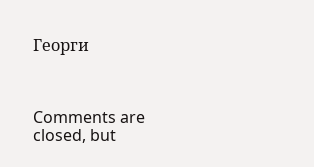Георги



Comments are closed, but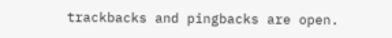trackbacks and pingbacks are open.